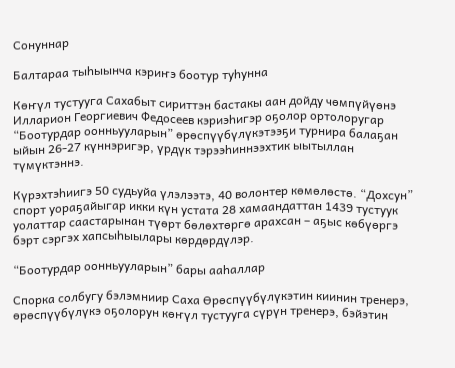Сонуннар

Балтараа тыһыынча кэриҥэ боотур туһунна

Көҥүл тустууга Сахабыт сириттэн бастакы аан дойду чөмпүйүөнэ Илларион Георгиевич Федосеев кэриэһигэр оҕолор ортолоругар “Боотурдар оонньууларын” өрөспүүбүлүкэтээҕи турнира балаҕан ыйын 26-27 күннэригэр, үрдүк тэрээһиннээхтик ыытыллан түмүктэннэ.

Күрэхтэһиигэ 50 судьуйа үлэлээтэ, 40 волонтер көмөлөстө. “Дохсун” спорт уораҕайыгар икки күн устата 28 хамаандаттан 1439 тустуук уолаттар саастарынан түөрт бөлөхтөргө арахсан – аҕыс көбүөргэ бэрт сэргэх хапсыһыылары көрдөрдүлэр.

“Боотурдар оонньууларын” бары ааһаллар

Спорка солбугу бэлэмниир Саха Өрөспүүбүлүкэтин киинин тренерэ, өрөспүүбүлүкэ оҕолорун көҥүл тустууга сүрүн тренерэ, бэйэтин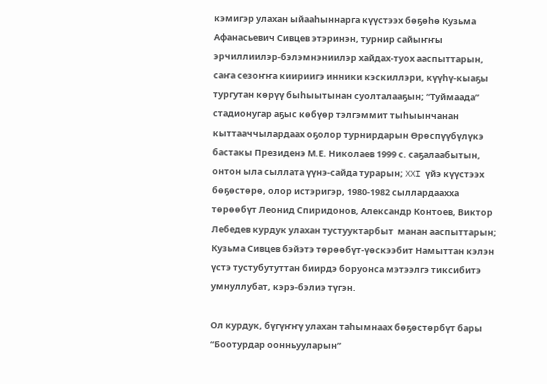кэмигэр улахан ыйааһыннарга күүстээх бөҕөһө Кузьма Афанасьевич Сивцев этэринэн, турнир сайыҥҥы эрчиллиилэр-бэлэмнэниилэр хайдах-туох ааспыттарын, саҥа сезоҥҥа киириигэ инники кэскиллэри, күүһү-кыаҕы тургутан көрүү быһыытынан суолталааҕын; “Туймаада” стадионугар аҕыс көбүөр тэлгэммит тыһыынчанан кыттааччылардаах оҕолор турнирдарын Өрөспүүбүлүкэ бастакы Президенэ М.Е. Николаев 1999 с. саҕалаабытын, онтон ыла сыллата үүнэ-сайда турарын; XXI үйэ күүстээх бөҕөстөрө, олор истэригэр, 1980-1982 сыллардаахха төрөөбүт Леонид Спиридонов, Александр Контоев, Виктор Лебедев курдук улахан тустууктарбыт  манан ааспыттарын; Кузьма Сивцев бэйэтэ төрөөбүт-үөскээбит Намыттан кэлэн үстэ тустубутуттан биирдэ боруонса мэтээлгэ тиксибитэ умнуллубат, кэрэ-бэлиэ түгэн.

Ол курдук, бүгүҥҥү улахан таһымнаах бөҕөстөрбүт бары “Боотурдар оонньууларын”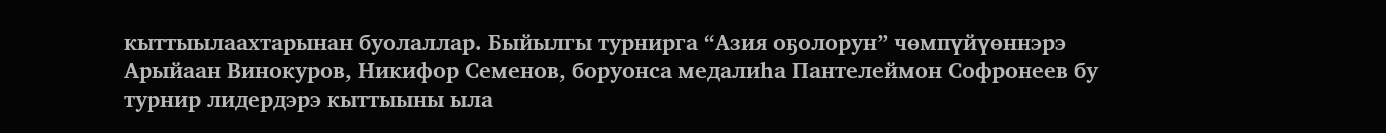кыттыылаахтарынан буолаллар. Быйылгы турнирга “Азия оҕолорун” чөмпүйүөннэрэ Арыйаан Винокуров, Никифор Семенов, боруонса медалиһа Пантелеймон Софронеев бу турнир лидердэрэ кыттыыны ыла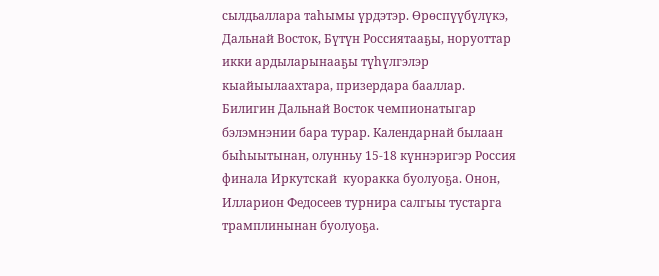сылдьаллара таһымы үрдэтэр. Өрөспүүбүлүкэ, Дальнай Восток, Бүтүн Россиятааҕы, норуоттар икки ардыларынааҕы түһүлгэлэр кыайыылаахтара, призердара бааллар. Билигин Дальнай Восток чемпионатыгар бэлэмнэнии бара турар. Календарнай былаан быһыытынан, олунньу 15-18 күннэригэр Россия финала Иркутскай  куоракка буолуоҕа. Онон, Илларион Федосеев турнира салгыы тустарга трамплинынан буолуоҕа.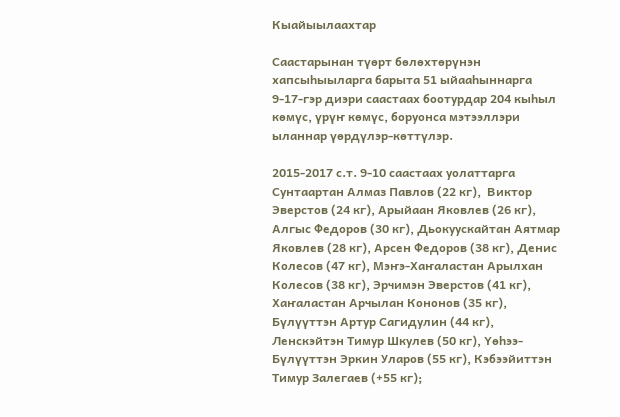Кыайыылаахтар

Саастарынан түөрт бөлөхтөрүнэн хапсыһыыларга барыта 51 ыйааһыннарга 9-17-гэр диэри саастаах боотурдар 204 кыһыл көмүс, үрүҥ көмүс, боруонса мэтээллэри ыланнар үөрдүлэр-көттүлэр.

2015-2017 с.т. 9-10 саастаах уолаттарга Сунтаартан Алмаз Павлов (22 кг),  Виктор Эверстов (24 кг), Арыйаан Яковлев (26 кг), Алгыс Федоров (30 кг), Дьокуускайтан Аятмар Яковлев (28 кг), Арсен Федоров (38 кг), Денис Колесов (47 кг), Мэҥэ-Хаҥаластан Арылхан Колесов (38 кг), Эрчимэн Эверстов (41 кг), Хаҥаластан Арчылан Кононов (35 кг),  Бүлүүттэн Артур Сагидулин (44 кг), Ленскэйтэн Тимур Шкулев (50 кг), Үөһээ-Бүлүүттэн Эркин Уларов (55 кг), Кэбээйиттэн Тимур Залегаев (+55 кг);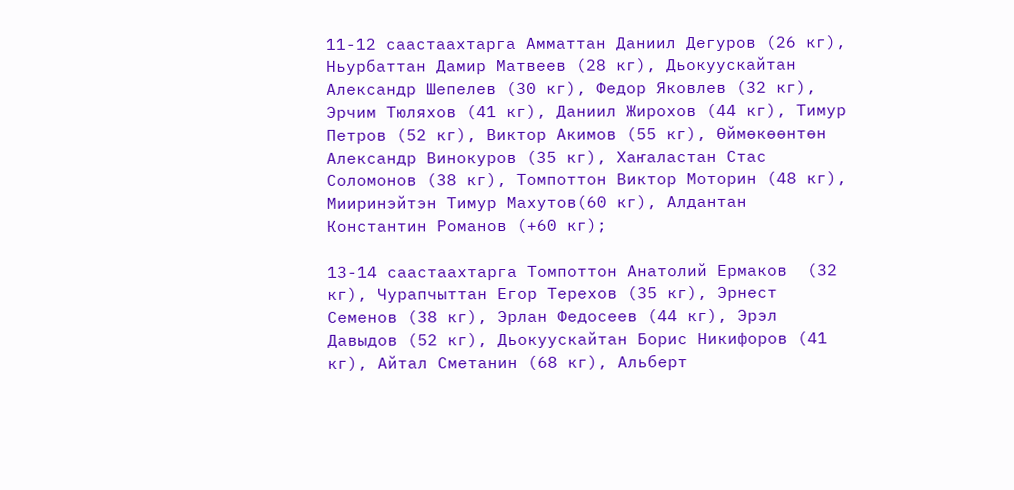11-12 саастаахтарга Амматтан Даниил Дегуров (26 кг), Ньурбаттан Дамир Матвеев (28 кг), Дьокуускайтан Александр Шепелев (30 кг), Федор Яковлев (32 кг), Эрчим Тюляхов (41 кг), Даниил Жирохов (44 кг), Тимур Петров (52 кг), Виктор Акимов (55 кг), Өймөкөөнтөн Александр Винокуров (35 кг), Хаҥаластан Стас Соломонов (38 кг), Томпоттон Виктор Моторин (48 кг), Мииринэйтэн Тимур Махутов(60 кг), Алдантан Константин Романов (+60 кг);

13-14 саастаахтарга Томпоттон Анатолий Ермаков  (32 кг), Чурапчыттан Егор Терехов (35 кг), Эрнест Семенов (38 кг), Эрлан Федосеев (44 кг), Эрэл Давыдов (52 кг), Дьокуускайтан Борис Никифоров (41 кг), Айтал Сметанин (68 кг), Альберт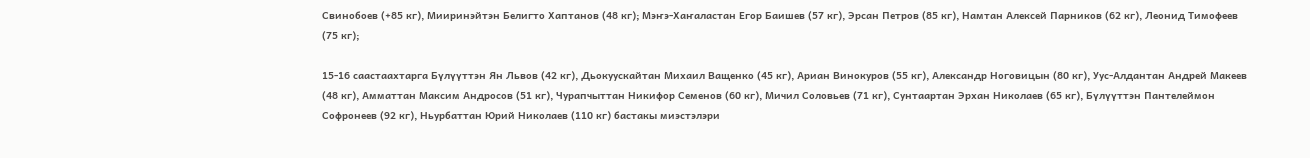Свинобоев (+85 кг), Мииринэйтэн Белигто Хаптанов (48 кг); Мэҥэ-Хаҥаластан Егор Баишев (57 кг), Эрсан Петров (85 кг), Намтан Алексей Парников (62 кг), Леонид Тимофеев (75 кг);

15-16 саастаахтарга Бүлүүттэн Ян Львов (42 кг), Дьокуускайтан Михаил Ващенко (45 кг), Ариан Винокуров (55 кг), Александр Ноговицын (80 кг), Уус-Алдантан Андрей Макеев (48 кг), Амматтан Максим Андросов (51 кг), Чурапчыттан Никифор Семенов (60 кг), Мичил Соловьев (71 кг), Сунтаартан Эрхан Николаев (65 кг), Бүлүүттэн Пантелеймон Софронеев (92 кг), Ньурбаттан Юрий Николаев (110 кг) бастакы миэстэлэри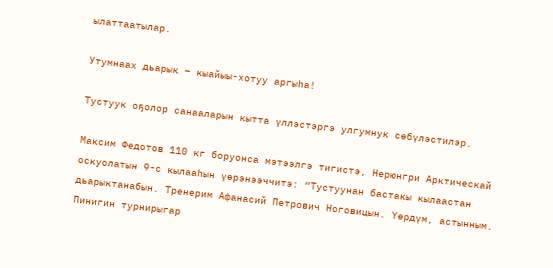ылаттаатылар.

Утумнаах дьарык – кыайыы-хотуу аргыһа!

Тустуук оҕолор санааларын кытта үллэстэргэ улгумнук сөбүлэстилэр.

Максим Федотов 110 кг боруонса мэтээлгэ тигистэ, Нерюнгри Арктическай оскуолатын 9-с кылааһын үөрэнээччитэ: “Тустуунан бастакы кылаастан дьарыктанабын. Тренерим Афанасий Петрович Ноговицын. Үөрдүм, астынным. Пинигин турнирыгар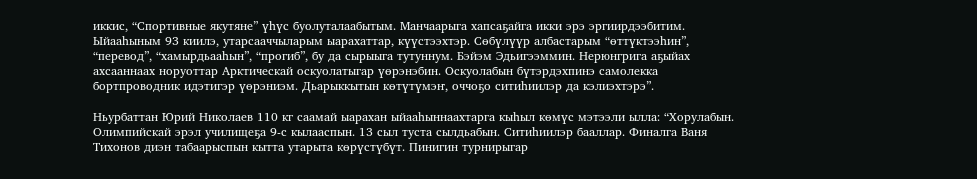иккис, “Спортивные якутяне” үһүс буолуталаабытым. Манчаарыга хапсаҕайга икки эрэ эргиирдээбитим.  Ыйааһыным 93 киилэ, утарсааччыларым ыарахаттар, күүстээхтэр. Сөбүлүүр албастарым “өттүктээһин”, “перевод”, “хамырдьааһын”, “прогиб”, бу да сырыыга тутуннум. Бэйэм Эдьигээммин. Нерюнгрига аҕыйах ахсааннаах норуоттар Арктическай оскуолатыгар үөрэнэбин. Оскуолабын бүтэрдэхпинэ самолекка бортпроводник идэтигэр үөрэниэм. Дьарыккытын көтүтүмэҥ, оччоҕо ситиһиилэр да кэлиэхтэрэ”.

Ньурбаттан Юрий Николаев 110 кг саамай ыарахан ыйааһыннаахтарга кыһыл көмүс мэтээли ылла: “Хорулабын. Олимпийскай эрэл училищеҕа 9-с кылааспын. 13 сыл туста сылдьабын. Ситиһиилэр бааллар. Финалга Ваня Тихонов диэн табаарыспын кытта утарыта көрүстүбүт. Пинигин турнирыгар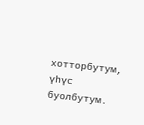хотторбутум, үһүс буолбутум.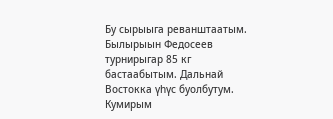Бу сырыыга реванштаатым. Былырыын Федосеев турнирыгар 85 кг бастаабытым. Дальнай Востокка үһүс буолбутум. Кумирым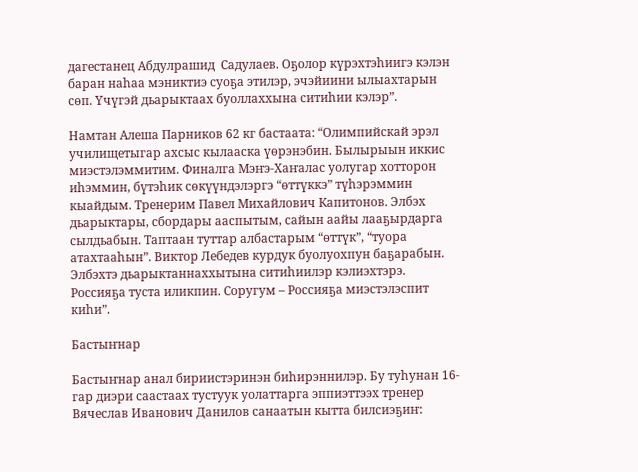дагестанец Абдулрашид  Садулаев. Оҕолор күрэхтэһиигэ кэлэн баран наһаа мэниктиэ суоҕа этилэр, эчэйиини ылыахтарын сөп. Үчүгэй дьарыктаах буоллаххына ситиһии кэлэр”.

Намтан Алеша Парников 62 кг бастаата: “Олимпийскай эрэл училищетыгар ахсыс кылааска үөрэнэбин. Былырыын иккис миэстэлэммитим. Финалга Мэҥэ-Хаҥалас уолугар хотторон иһэммин, бүтэһик сөкүүндэлэргэ “өттүккэ” түһэрэммин кыайдым. Тренерим Павел Михайлович Капитонов. Элбэх дьарыктары, сбордары ааспытым, сайын аайы лааҕырдарга сылдьабын. Таптаан туттар албастарым “өттүк”, “туора атахтааһын”. Виктор Лебедев курдук буолуохпун баҕарабын. Элбэхтэ дьарыктаннаххытына ситиһиилэр кэлиэхтэрэ. Россияҕа туста иликпин. Соругум – Россияҕа миэстэлэспит киһи”.

Бастыҥнар

Бастыҥнар анал бириистэринэн биһирэннилэр. Бу туһунан 16-гар диэри саастаах тустуук уолаттарга эппиэттээх тренер Вячеслав Иванович Данилов санаатын кытта билсиэҕиҥ: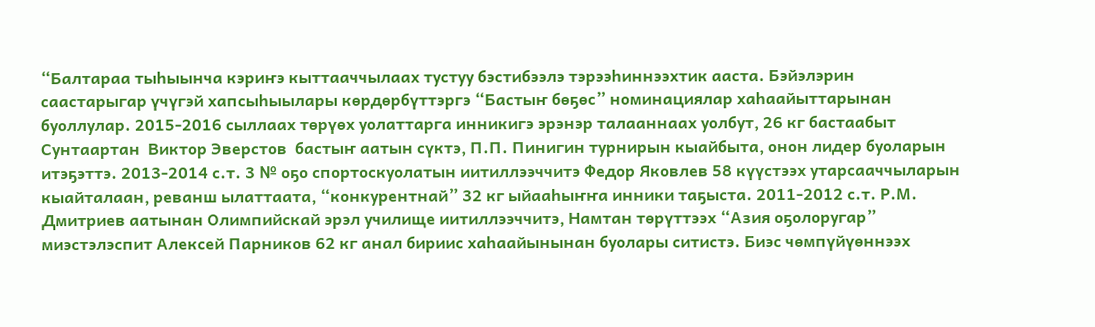“Балтараа тыһыынча кэриҥэ кыттааччылаах тустуу бэстибээлэ тэрээһиннээхтик ааста. Бэйэлэрин саастарыгар үчүгэй хапсыһыылары көрдөрбүттэргэ “Бастыҥ бөҕөс” номинациялар хаһаайыттарынан буоллулар. 2015-2016 сыллаах төрүөх уолаттарга инникигэ эрэнэр талааннаах уолбут, 26 кг бастаабыт Сунтаартан  Виктор Эверстов  бастыҥ аатын сүктэ, П.П. Пинигин турнирын кыайбыта, онон лидер буоларын итэҕэттэ. 2013-2014 с.т. 3 № оҕо спортоскуолатын иитиллээччитэ Федор Яковлев 58 күүстээх утарсааччыларын кыайталаан, реванш ылаттаата, “конкурентнай” 32 кг ыйааһыҥҥа инники таҕыста. 2011-2012 с.т. Р.М. Дмитриев аатынан Олимпийскай эрэл училище иитиллээччитэ, Намтан төрүттээх “Азия оҕолоругар” миэстэлэспит Алексей Парников 62 кг анал бириис хаһаайынынан буолары ситистэ. Биэс чөмпүйүөннээх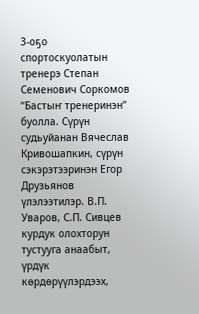3-оҕо спортоскуолатын тренерэ Степан Семенович Соркомов “Бастыҥ тренеринэн” буолла. Сүрүн судьуйанан Вячеслав Кривошапкин, сүрүн сэкэрэтээринэн Егор Друзьянов үлэлээтилэр. В.П. Уваров, С.П. Сивцев курдук олохторун тустууга анаабыт, үрдүк көрдөрүүлэрдээх,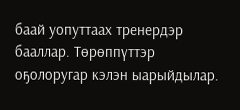баай уопуттаах тренердэр бааллар. Төрөппүттэр оҕолоругар кэлэн ыарыйдылар.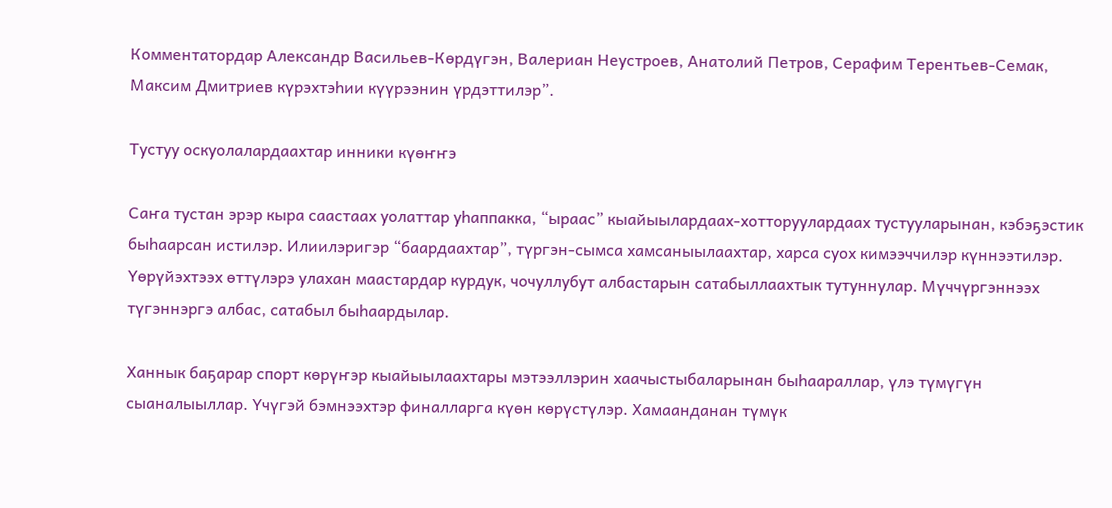Комментатордар Александр Васильев-Көрдүгэн, Валериан Неустроев, Анатолий Петров, Серафим Терентьев-Семак, Максим Дмитриев күрэхтэһии күүрээнин үрдэттилэр”.

Тустуу оскуолалардаахтар инники күөҥҥэ

Саҥа тустан эрэр кыра саастаах уолаттар уһаппакка, “ыраас” кыайыылардаах-хотторуулардаах тустууларынан, кэбэҕэстик быһаарсан истилэр. Илиилэригэр “баардаахтар”, түргэн-сымса хамсаныылаахтар, харса суох кимээччилэр күннээтилэр. Үөрүйэхтээх өттүлэрэ улахан маастардар курдук, чочуллубут албастарын сатабыллаахтык тутуннулар. Мүччүргэннээх түгэннэргэ албас, сатабыл быһаардылар.

Ханнык баҕарар спорт көрүҥэр кыайыылаахтары мэтээллэрин хаачыстыбаларынан быһаараллар, үлэ түмүгүн сыаналыыллар. Үчүгэй бэмнээхтэр финалларга күөн көрүстүлэр. Хамаанданан түмүк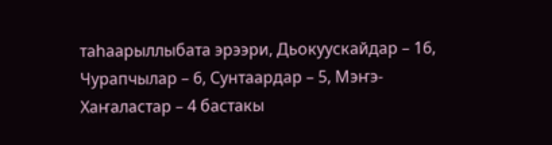таһаарыллыбата эрээри, Дьокуускайдар – 16,  Чурапчылар – 6, Сунтаардар – 5, Мэҥэ-Хаҥаластар – 4 бастакы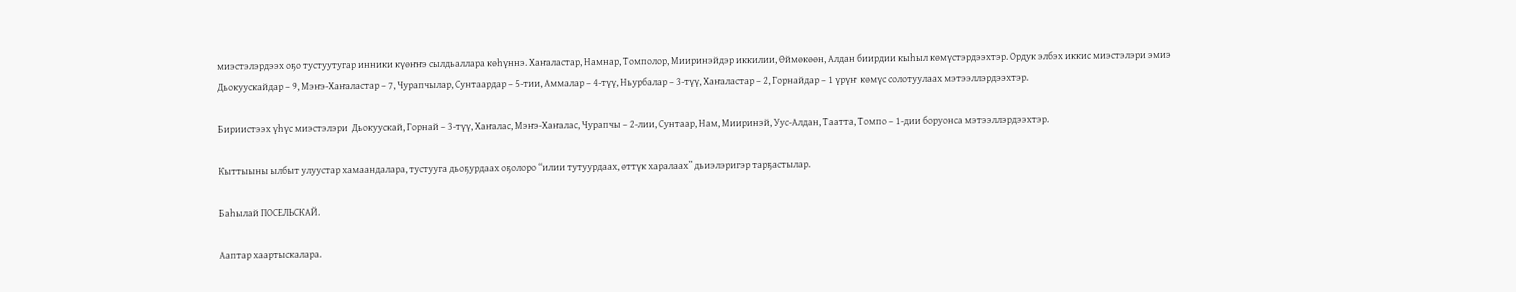миэстэлэрдээх оҕо тустуутугар инники күөҥҥэ сылдьаллара көһүннэ. Хаҥаластар, Намнар, Томполор, Мииринэйдэр иккилии, Өймөкөөн, Алдан биирдии кыһыл көмүстэрдээхтэр. Ордук элбэх иккис миэстэлэри эмиэ Дьокуускайдар – 9, Мэҥэ-Хаҥаластар – 7, Чурапчылар, Сунтаардар – 5-тии, Аммалар – 4-түү, Ньурбалар – 3-түү, Хаҥаластар – 2, Горнайдар – 1 үрүҥ  көмүс солотуулаах мэтээллэрдээхтэр.

Бириистээх үһүс миэстэлэри  Дьокуускай, Горнай – 3-түү, Хаҥалас, Мэҥэ-Хаҥалас, Чурапчы – 2-лии, Сунтаар, Нам, Мииринэй, Уус-Алдан, Таатта, Томпо – 1-дии боруонса мэтээллэрдээхтэр.

Кыттыыны ылбыт улуустар хамаандалара, тустууга дьоҕурдаах оҕолоро “илии тутуурдаах, өттүк харалаах” дьиэлэригэр тарҕастылар.

Баһылай ПОСЕЛЬСКАЙ.

Ааптар хаартыскалара.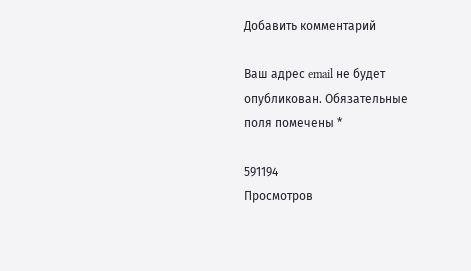Добавить комментарий

Ваш адрес email не будет опубликован. Обязательные поля помечены *

591194
Просмотров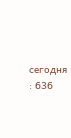сегодня : 636